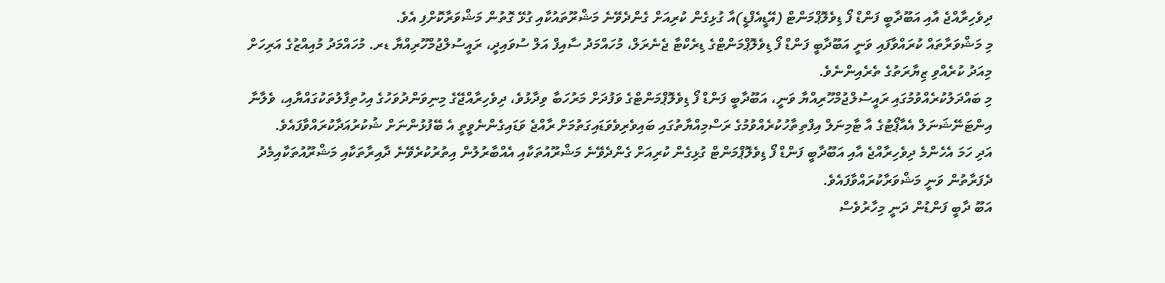ދިވެހިރާއްޖެ އާއި އަބޫދާބީ ފަންޑް ފޯ ޑިވެލޮޕްމަންޓް (އޭޑީއެފްޑީ)އާ ގުޅިގެން ކުރިއަށް ގެންދެވޭނެ މަޝްރޫތައުކާއި ގުޅޭ ގޮތުން މަޝްވަރާކޮށްފި އެވެ.
މި މަޝްވަރާތައް ކުރައްވާފައި ވަނީ އަބޫދާބީ ފަންޑް ފޯ ޑިވެލޮޕްމަންޓްގެ ޑިރެކްޓާ ޖެނެރަލް، މުހައްމަދު ސާއިފް އަލް ސުވައިދީ، ރައީސުލްޖުމްހޫރިއްޔާ ޑރ. މުހައްމަދު މުއިއްޒުގެ އަރިހަށް މިއަދު ކުރެއްވި ޒިޔާރަތުގެ ތެރެއިންނެވެ.
މި ބައްދަލުކުރެއްވުމުގައި ރައީސުލްޖުމްހޫރިއްޔާ ވަނީ، އަބޫދާބީ ފަންޑް ފޯ ޑިވެލޮޕްމަންޓްގެ ވަފުދަށް މަރުހަބާ ވިދާޅުވެ، ދިވެހިރާއްޖޭގެ މިނިވަންދުވަހުގެ އިހުތިފާލުތަކުގައްޔާއި، ވެލާނާ އިންޓަނޭޝަނަލް އެއާޕޯޓުގެ އާ ޓާމިނަލް އިފްތިތާހުކުރެއްވުމުގެ ރަސްމިއްޔާތުގައި ބައިވެރިވެވަޑައިގަތުމަށް ރާއްޖެ ވަޑައިގެންނެވީތީ އެ ބޭފުޅުންނަށް ޝުކުރުއަދާކުރައްވާފައެވެ.
އަދި ހަމަ އެހެންމެ ދިވެހިރާއްޖެ އާއި އަބޫދާބީ ފަންޑް ފޯ ޑިވެލޮޕްމަންޓް ގުޅިގެން ކުރިއަށް ގެންދެވޭނެ މަޝްރޫއުތަކާއި އެއްބާރުލުން އިތުރުކުރެވޭނެ ދާއިރާތަކާއި މަޝްރޫއުތަކާއިމެދު ދެފަރާތުން ވަނީ މަޝްވަރާކުރައްވާފައެވެ.
އަބޫ ދާބީ ފަންޑުން ދަނީ މިހާރުވެސް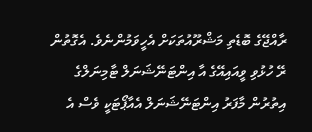ރާއްޖޭގެ ބޮޑެތި މަޝްރޫއުތަކަށް އެހީވަމުންނެވެ. އެގޮތުން ރޭ ހުޅުވި ވީއައިއޭގެ އާ އިންޓަނޭޝަނަލް ޓާމިނަލްގެ އިތުރުން މާފަރު އިންޓަނޭޝަނަލް އެއާޕޯޓަކީ ވެސް އެ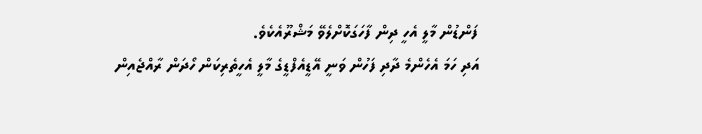ފަންޑުން މާލީ އެހީ ދިން ފާހަގަކޮށްލެވޭ މަޝްރޫއެކެވެ.
އަދި ހަމަ އެހެންމެ ދާދި ފަހުން ވަނީ އޭޑީއެފްޑީގެ މާލީ އެހީތެރިކަން ހޯދަން ރާއްޖެއިން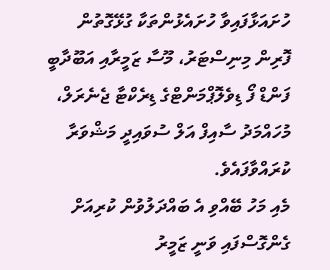ހުށައަޅާފައިވާ ހުށައެޅުންތަކާ ގުޅޭގޮތުން ފޮރިން މިނިސްޓަރު، މޫސާ ޒަމީރާއި އަބޫދާބީ ފަންޑް ފޯ ޑިވެލޮޕްމަންޓްގެ ޑިރެކްޓާ ޖެނެރަލް، މުހައްމަދު ސާއިފް އަލް ސުވައިދީ މަޝްވަރާ ކުރައްވާފައެވެ.
މެއި މަހު ބޭއްވި އެ ބައްދަލުވުން ކުރިއަށް ގެންގޮސްފައި ވަނީ ޒަމީރު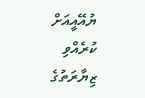ޔުއޭއީއަށް ކުރެއްވި ޒިޔާރަތުގެ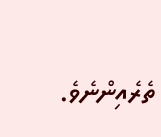ތެރެއިންނެވެ.